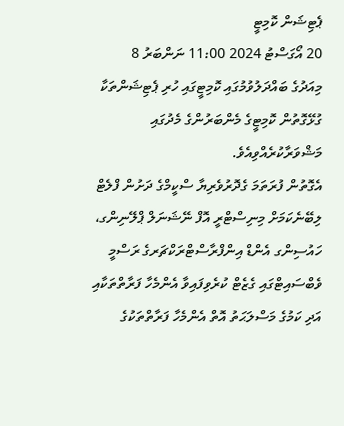ޕެޓިޝަން ކޮމިޓީ
20 އޯގަސްޓު 2024 11:00 ނަންބަރު 8
މިއަދުގެ ބައްދަލުވުމުގައި ކޮމިޓީގައި ހުރި ޕެޓިޝަންތަކާ ގުޅޭގޮތުން ކޮމިޓީގެ މެންބަރުންގެ މެދުގައި މަޝްވަރާކުރެއްވިއެވެ.
އެގޮތުން ފުރަތަމަ ގެދޮރުވެރިޔާ ސްކީމްގެ ދަށުން ފްލެޓް ލިބޭނެކަމަށް މިނިސްޓްރީ އޮފް ނޭޝަނަލް ޕްލޭނިންގ، ހައުސިންގ އެންޑް އިންފްރާސްޓްރަކްޗަރގެ ރަސްމީ ވެބްސައިޓްގައި ގެޒެޓް ކުރެވިފައިވާ އެންމެހާ ފަރާތްތަކާއި އަދި ކަމުގެ މަސްލަޙަތު އޮތް އެންމެހާ ފަރާތްތަކުގެ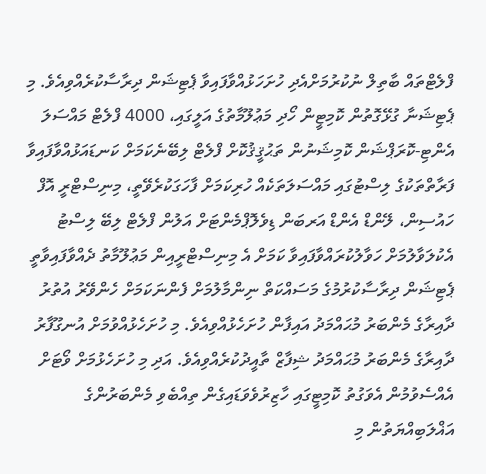ފްލެޓްތައް ބާތިލް ނުކުރުމަށްއެދި ހުށަހަޅުއްވާފައިވާ ޕެޓިޝަން ދިރާސާކުރެއްވިއެވެ. މި ޕެޓިޝަނާ ގުޅޭގޮތުން ކޮމިޓީން ހޯދި މަޢުލޫމާތުގެ އަލީގައި، 4000 ފްލެޓް މައްސަލަ އެންޓި-ކޮރަޕްޝަން ކޮމިޝަނުން ތަޙުޤީޤުކޮށް ފްލެޓް ލިބޭނެކަމަށް ކަނޑައަޅުއްވާފައިވާ ފަރާތްތަކުގެ ލިސްޓުގައި މައްސަލަތަކެއް ހުރިކަމަށް ފާހަގަކުރެވޭތީ، މިނިސްޓްރީ އޮފް ހައުސިން، ލޭންޑް އެންޑް އަރބަން ޑިވެލޮޕްމެންޓަށް އަލުން ފްލެޓް ލިބޭ ލިސްޓު އެކުލަވާލުމަށް ހަވާލުކުރައްވާފައިވާ ކަމަށް އެ މިނިސްޓްރީއިން މަޢުލޫމާތު ދެއްވާފައިވާތީ ޕެޓިޝަން ދިރާސާކުރުމުގެ މަސައްކަތް ނިންމާލުމަށް ފެންނަކަމަށް ހެންވޭރު އުތުރު ދާއިރާގެ މެންބަރު މުޙައްމަދު އައިފާން ހުށަހެޅުއްވިއެވެ. މި ހުށަހެޅުއްވުމަށް އުނގޫފާރު ދާއިރާގެ މެންބަރު މުޙައްމަދު ޝިފާޒް ތާއީދުކުރެއްވިއެވެ. އަދި މި ހުށަހެޅުމަށް ވޯޓަށް އެއްސެވުމުން އެވަގުތު ކޮމިޓީގައި ހާޒިރުވެވަޑައިގެން ތިއްބެވި މެންބަރުންގެ އަޣްލަބިއްޔަތުން މި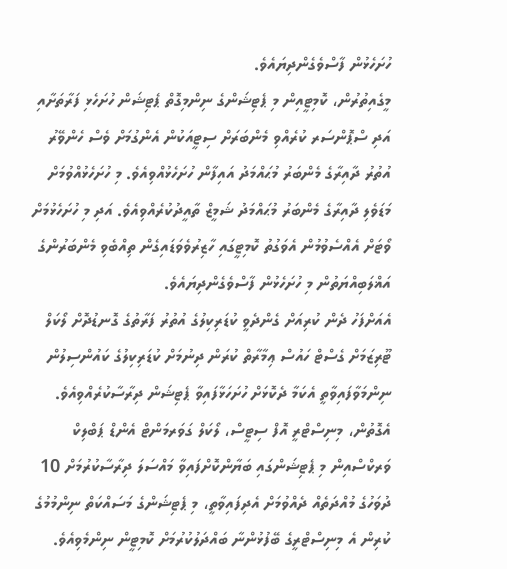ހުށަހެޅުން ފާސްވެގެންދިޔައެވެ.
މީގެއިތުރުން، ކޮމިޓީއިން މި ޕެޓިޝަންގެ ނިންމިގޮތް ޕެޓިޝަން ހުށަހެޅި ފަރާތަށާއި އަދި ސްޕޮންސަރ ކުރެއްވި މެންބަރަށް ސިޓީއަކުން އެންގުމަށް ވެސް ހެންވޭރު އުތުރު ދާއިރާގެ މެންބަރު މުޙައްމަދު އައިފާން ހުށަހެޅުއްވިއެވެ. މި ހުށަހެޅުއްވުމަށް މަޑަވެލި ދާއިރާގެ މެންބަރު މުޙައްމަދު ޝަމީޒް ތާއީދުކުރެއްވިއެވެ. އަދި މި ހުށަހެޅުމަށް ވޯޓަށް އެއްސެވުމުން އެވަގުތު ކޮމިޓީގައި ހާޒިރުވެވަޑައިގެން ތިއްބެވި މެންބަރުންގެ އަޣްލަބިއްޔަތުން މި ހުށަހެޅުން ފާސްވެގެންދިޔައެވެ.
އެއަށްފަހު ދެން ކުރިއަށް ގެންދެވީ ކުޑަރިކިލުގެ އުތުރު ފަރާތުގެ ގޮނޑުދޮށް ލޯކަލް ޓޫރިޒަމަށް ގެސްޓް ހައުސް ޢިމާރާތް ކުރަން ދިނުމަށް ކުޑަރިކިލުގެ ކައުންސިލުން ނިންމަވާފައިވާތީ އެކަމާ ދެކޮޅަށް ހުށަހަޅާފައިވާ ޕެޓިޝަން ދިރާސާކުރެއްވިއެވެ. އެގޮތުން، މިނިސްޓްރީ އޮފް ސިޓީސް، ލޯކަލް ގަވަރމަންޓް އެންޑް ޕަބްލިކް ވަރކްސްއިން މި ޕެޓިޝަންގައި ބަޔާންކޮށްފައިވާ މައްސަލަ ދިރާސާކުރުމަށް 10 ދުވަހުގެ މުއްދަތެއް ދެއްވުމަށް އެދިފައިވާތީ، މި ޕެޓިޝަންގެ މަސައްކަތް ނިންމުމުގެ ކުރިން އެ މިނިސްޓްރީގެ ބޭފުޅުންނާ ބައްދަލުކުރުމަށް ކޮމިޓީން ނިންމެވިއެވެ.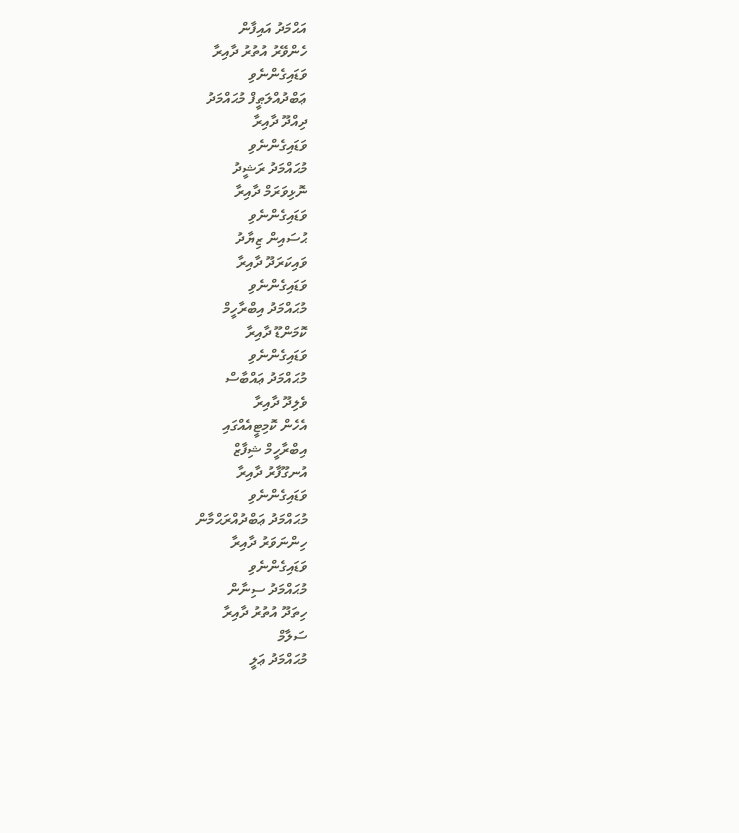އަޙްމަދު އައިފާން
ހެންވޭރު އުތުރު ދާއިރާ
ވަޑައިގެންނެވި
ޢަބްދުއްލަޠީފް މުޙައްމަދު
ދިއްދޫ ދާއިރާ
ވަޑައިގެންނެވި
މުޙައްމަދު ރަޝީދު
ނޮޅިވަރަމް ދާއިރާ
ވަޑައިގެންނެވި
ޙުސައިން ޒިޔާދު
ވައިކަރަދޫ ދާއިރާ
ވަޑައިގެންނެވި
މުޙައްމަދު އިބްރާހީމް
ކޮމަންޑޫ ދާއިރާ
ވަޑައިގެންނެވި
މުޙައްމަދު ޢައްބާސް
ވެލިދޫ ދާއިރާ
އެހެން ކޮމިޓީއެއްގައި
އިބްރާހީމް ޝިފާޒް
އުނގޫފާރު ދާއިރާ
ވަޑައިގެންނެވި
މުޙައްމަދު ޢަބްދުއްރަޙްމާން
ހިންނަވަރު ދާއިރާ
ވަޑައިގެންނެވި
މުޙައްމަދު ސިނާން
ހިތަދޫ އުތުރު ދާއިރާ
ސަލާމް
މުޙައްމަދު ޢަލީ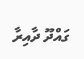ގައްދޫ ދާއިރާ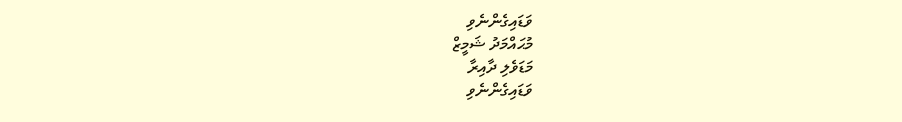ވަޑައިގެންނެވި
މުޙައްމަދު ޝަމީޒް
މަޑަވެލި ދާއިރާ
ވަޑައިގެންނެވި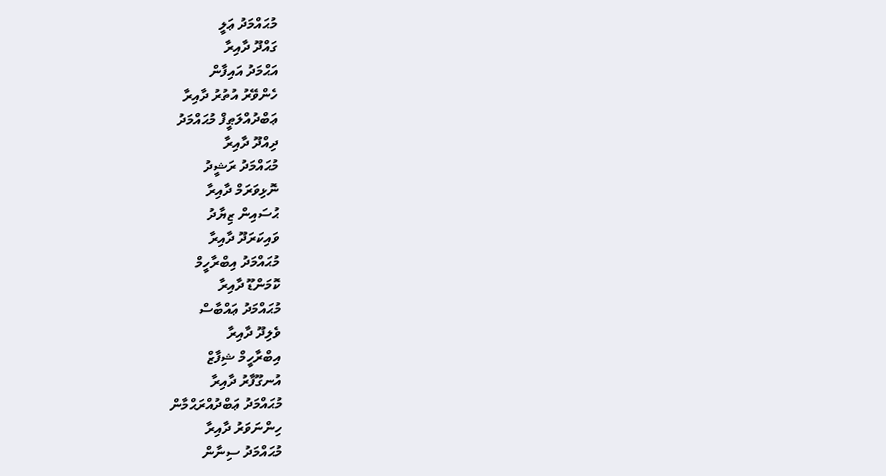މުޙައްމަދު ޢަލީ
ގައްދޫ ދާއިރާ
އަޙްމަދު އައިފާން
ހެންވޭރު އުތުރު ދާއިރާ
ޢަބްދުއްލަޠީފް މުޙައްމަދު
ދިއްދޫ ދާއިރާ
މުޙައްމަދު ރަޝީދު
ނޮޅިވަރަމް ދާއިރާ
ޙުސައިން ޒިޔާދު
ވައިކަރަދޫ ދާއިރާ
މުޙައްމަދު އިބްރާހީމް
ކޮމަންޑޫ ދާއިރާ
މުޙައްމަދު ޢައްބާސް
ވެލިދޫ ދާއިރާ
އިބްރާހީމް ޝިފާޒް
އުނގޫފާރު ދާއިރާ
މުޙައްމަދު ޢަބްދުއްރަޙްމާން
ހިންނަވަރު ދާއިރާ
މުޙައްމަދު ސިނާން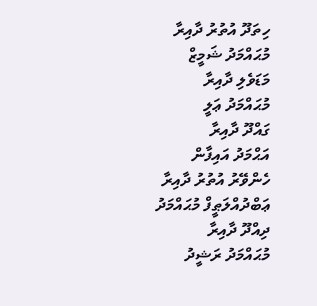ހިތަދޫ އުތުރު ދާއިރާ
މުޙައްމަދު ޝަމީޒް
މަޑަވެލި ދާއިރާ
މުޙައްމަދު ޢަލީ
ގައްދޫ ދާއިރާ
އަޙްމަދު އައިފާން
ހެންވޭރު އުތުރު ދާއިރާ
ޢަބްދުއްލަޠީފް މުޙައްމަދު
ދިއްދޫ ދާއިރާ
މުޙައްމަދު ރަޝީދު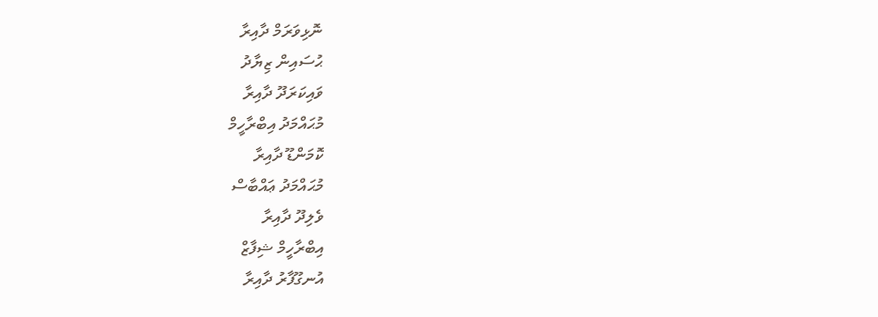ނޮޅިވަރަމް ދާއިރާ
ޙުސައިން ޒިޔާދު
ވައިކަރަދޫ ދާއިރާ
މުޙައްމަދު އިބްރާހީމް
ކޮމަންޑޫ ދާއިރާ
މުޙައްމަދު ޢައްބާސް
ވެލިދޫ ދާއިރާ
އިބްރާހީމް ޝިފާޒް
އުނގޫފާރު ދާއިރާ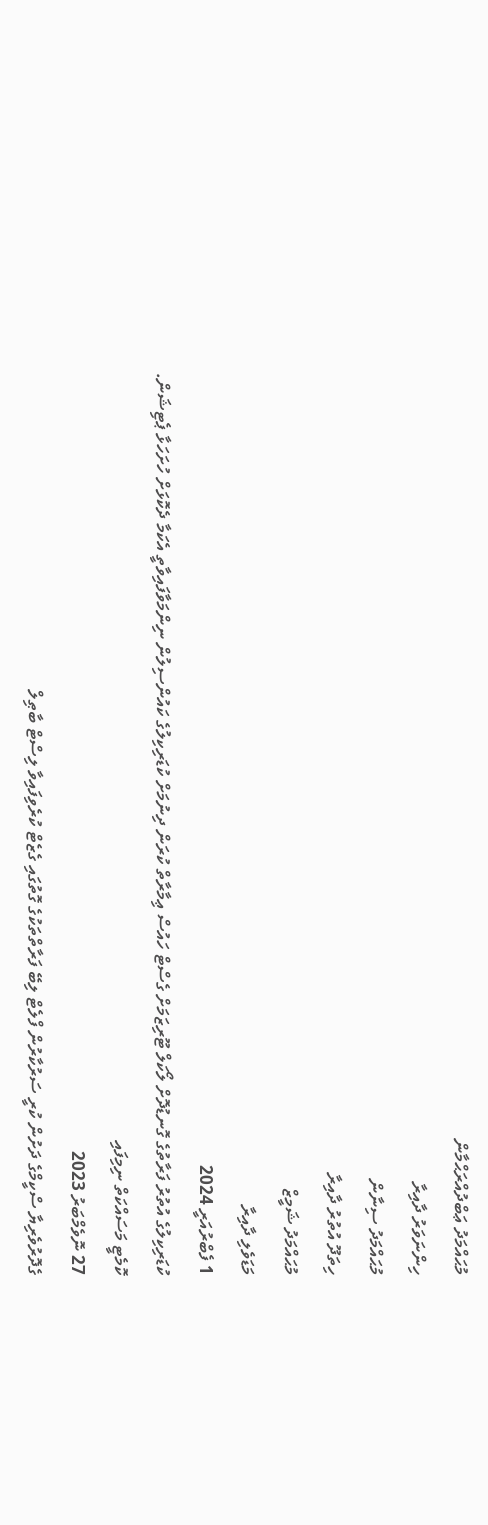މުޙައްމަދު ޢަބްދުއްރަޙްމާން
ހިންނަވަރު ދާއިރާ
މުޙައްމަދު ސިނާން
ހިތަދޫ އުތުރު ދާއިރާ
މުޙައްމަދު ޝަމީޒް
މަޑަވެލި ދާއިރާ
1 ފެބްރުއަރީ 2024
ކުޑަރިކިލުގެ އުތުރު ފަރާތުގެ ގޮނޑުދޮށް ލޯކަލް ޓޫރިޒަމަށް ގެސްޓް ހައުސް ޢިމާރާތް ކުރަން ދިނުމަށް ކުޑަރިކިލުގެ ކައުންސިލުން ނިންމަވާފައިވާތީ އެކަމާ ދެކޮޅަށް ހުށަހަޅާ ޕެޓިޝަން.
ކޮމެޓީ މަސައްކަތް ނިމިފައި
27 ނޮވެމްބަރު 2023
ގެދޮރުވެރިޔާ ސްކީމްގެ ދަށުން ކުރީ ސަރުކާރުން ފްލެޓް ލިބޭ ފަރާތްތަކުގެ ގޮތުގައި ގެޒެޓް ކުރެވިފައިވާ ލިސްޓް ބާޠިލް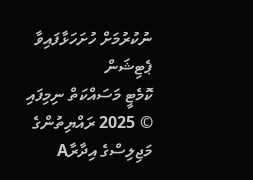ނުކުރުމަށް ހުށަހަޅާފައިވާ ޕެޓިޝަން
ކޮމެޓީ މަސައްކަތް ނިމިފައި
© 2025 ރައްޔިތުންގެ މަޖިލިސްގެ އިދާރާA